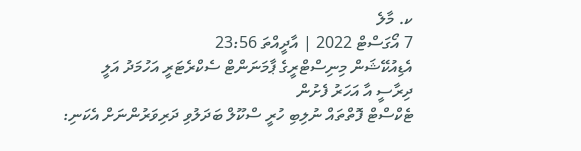ކ. މާލެ
7 އޯގަސްޓް 2022 | އާދީއްތަ 23:56
އެޑިއުކޭޝަން މިނިސްޓްރީގެ ޕާމަނަންޓް ސެކްރެޓަރީ އަހުމަދު އަލީ
ދިރާސީ އާ އަހަރު ފެށުން
ޓެކްސްޓް ފޮތްތައް ނުލިބި ހުރީ ސްކޫލް ބަދަލުވި ދަރިވަރުންނަށް އެކަނި: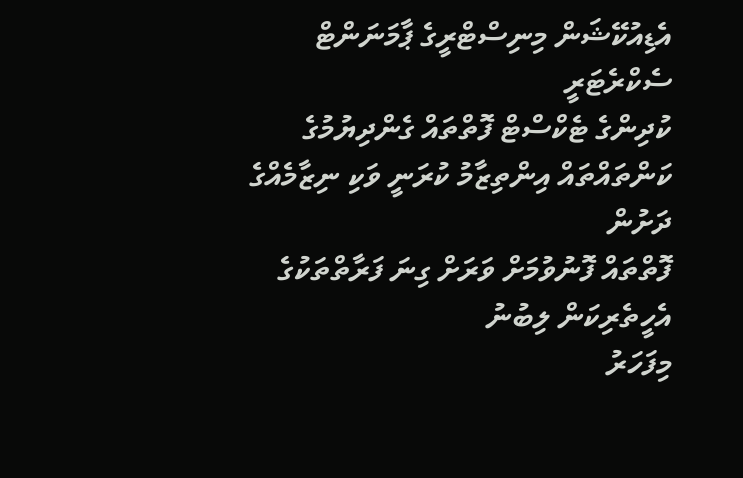އެޑިއުކޭޝަން މިނިސްޓްރީގެ ޕާމަނަންޓް ސެކްރެޓަރީ
ކުދިންގެ ޓެކްސްޓް ފޮތްތައް ގެންދިޔުމުގެ ކަންތައްތައް އިންތިޒާމު ކުރަނީ ވަކި ނިޒާމެއްގެ ދަށުން
ފޮތްތައް ފޮނުވުމަށް ވަރަށް ގިނަ ފަރާތްތަކުގެ އެހީތެރިކަން ލިބުނު
މިފަހަރު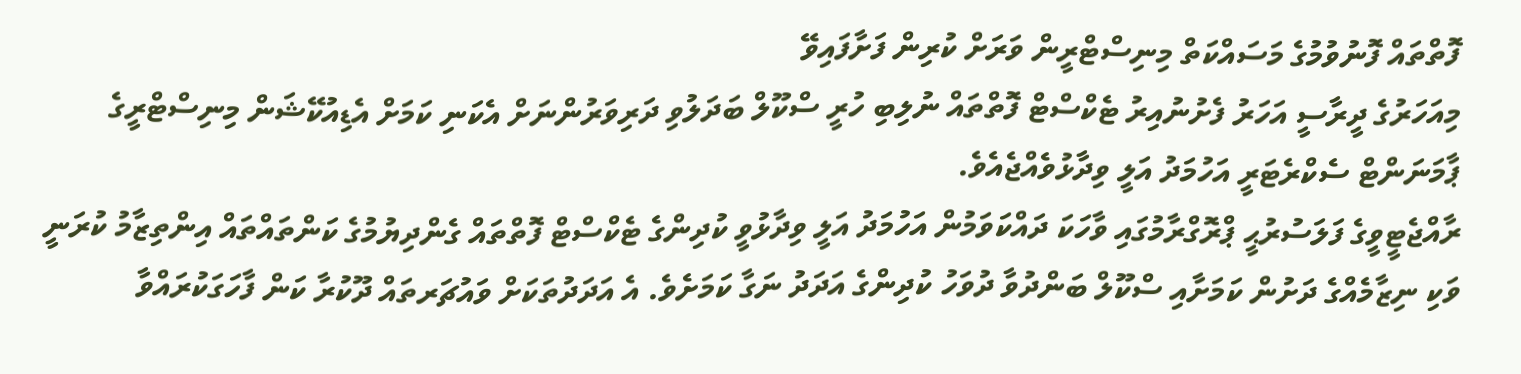ފޮތްތައް ފޮނުވުމުގެ މަސައްކަތް މިނިސްޓްރީން ވަރަށް ކުރިން ފަށާފައިވޭ
މިއަހަރުގެ ދީރާސީ އަހަރު ފެށުނުއިރު ޓެކްސްޓް ފޮތްތައް ނުލިބި ހުރީ ސްކޫލް ބަދަލުވި ދަރިވަރުންނަށް އެކަނި ކަމަށް އެޑިއުކޭޝަން މިނިސްޓްރީގެ ޕާމަނަންޓް ސެކްރެޓަރީ އަހުމަދު އަލީ ވިދާޅުވެއްޖެއެވެ.
ރާއްޖެޓީވީގެ ފަލަސުރުޙީ ޕްރޮގްރާމުގައި ވާހަކަ ދައްކަވަމުން އަހުމަދު އަލީ ވިދާޅުވީ ކުދިންގެ ޓެކްސްޓް ފޮތްތައް ގެންދިޔުމުގެ ކަންތައްތައް އިންތިޒާމު ކުރަނީ ވަކި ނިޒާމެއްގެ ދަށުން ކަމަށާއި ސްކޫލް ބަންދުވާ ދުވަހު ކުދިންގެ އަދަދު ނަގާ ކަމަށެވެ. އެ އަދަދުތަކަށް ވައުޗަރތައް ދޫކުރާ ކަން ފާހަގަކުރައްވާ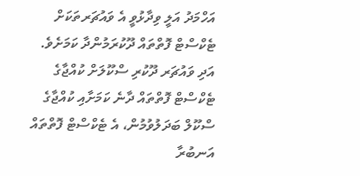އަހްމަދު އަލީ ވިދާޅުވީ އެ ވައުޗަރތަކަށް ޓެކްސްޓް ފޮތްތައް ދޫކުރަމުންދާ ކަމަށެވެ.
އަދި ވައުޗަރ ދޫކުރި ސްކޫލަށް ކުއްޖާގެ ޓެކްސްޓް ފޮތްތައް ދާނެ ކަމަށާއި ކުއްޖާގެ ސްކޫލް ބަދަލުވުމުން، އެ ޓެކްސްޓް ފޮތްތައް އަނބުރާ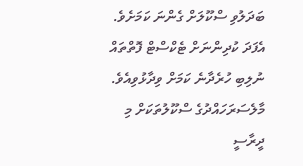ބަދަލުވި ސްކޫލަށް ގެންނަ ކަމަށެވެ. އެފަދަ ކުދިންނަށް ޓެކްސްޓް ފޮތްތައް ނުލިބި ހުރެދާނެ ކަމަށް ވިދާޅުވިއެވެ.
މާލެސަރަހައްދުގެ ސްކޫލުތަކަށް މި ދީރާސީ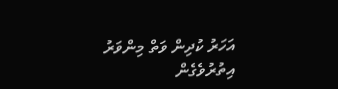އަހަރު ކުދިން ވަތް މިންވަރު އިތުރުވެގެން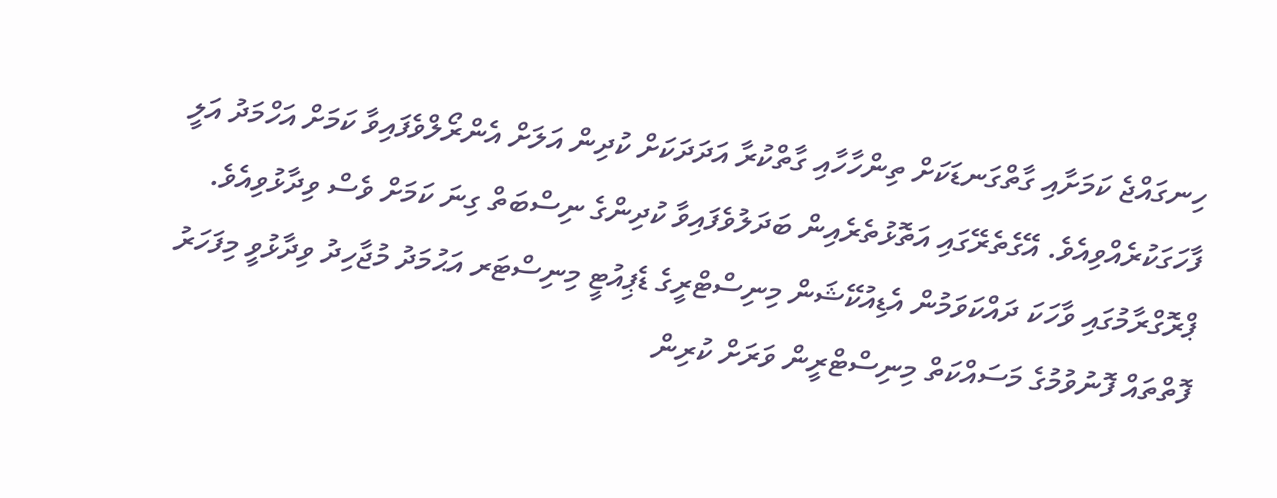ހިނގައްޖެ ކަމަށާއި ގާތްގަނޑަކަށް ތިންހާހާއި ގާތްކުރާ އަދަދަކަށް ކުދިން އަލަށް އެންރޯލްވެފައިވާ ކަމަށް އަހްމަދު އަލީ ފާހަގަކުރެއްވިއެވެ. އޭގެތެރޭގައި އަތޮޅުތެރެއިން ބަދަލުވެފައިވާ ކުދިންގެ ނިސްބަތް ގިނަ ކަމަށް ވެސް ވިދާޅުވިއެވެ.
ޕްރޮގްރާމުގައި ވާހަކަ ދައްކަވަމުން އެޑިއުކޭޝަން މިނިސްޓްރީގެ ޑެޕިއުޓީ މިނިސްޓަރ އަޙުމަދު މުޖާހިދު ވިދާޅުވީ މިފަހަރު ފޮތްތައް ފޮނުވުމުގެ މަސައްކަތް މިނިސްޓްރީން ވަރަށް ކުރިން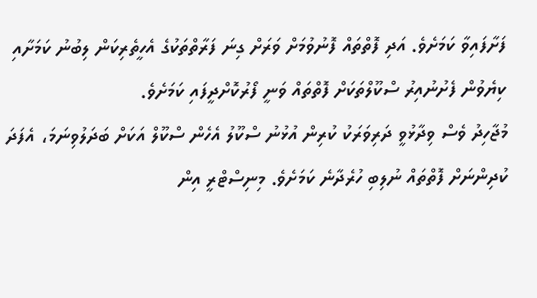ފަށާފައިވާ ކަމަށެވެ. އަދި ފޮތްތައް ފޮނުވުމަށް ވަރަށް ގިނަ ފަރާތްތަކުގެ އެހީތެރިކަން ލިބުނު ކަމަށާއި ކިޔެވުން ފެށުނުއިރު ސްކޫލްތަކަށް ފޮތްތައް ވަނީ ފޯރުކޮށްދީފައި ކަމަށެވެ.
މުޖާހިދު ވެސް ވިދާޅުވީ ދަރިވަރަކު ކުރިން އުޅުނު ސްކޫލު އެހެން ސްކޫލް އަކަށް ބަދަލުވިނަމަ، އެފަދަ ކުދިންނަށް ފޮތްތައް ނުލިބި ހުރެދާނެ ކަމަށެވެ. މިނިސްޓްރީ އިން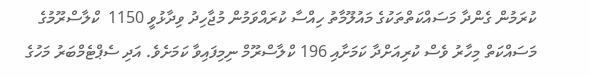ކުރަމުން ގެންދާ މަސައްކަތްތަކުގެ މައުލޫމާތު ހިއްސާ ކުރައްވަމުން މުޖާހިދު ވިދާޅުވީ 1150  ކްލާސްރޫމުގެ މަސައްކަތް މިހާރު ވެސް ކުރިއަށްދާ ކަމަށާއި 196 ކްލާސްރޫމް ނިމިފައިވާ ކަމަށެވެ. އަދި ސެޕްޓެމްބަރު މަހުގެ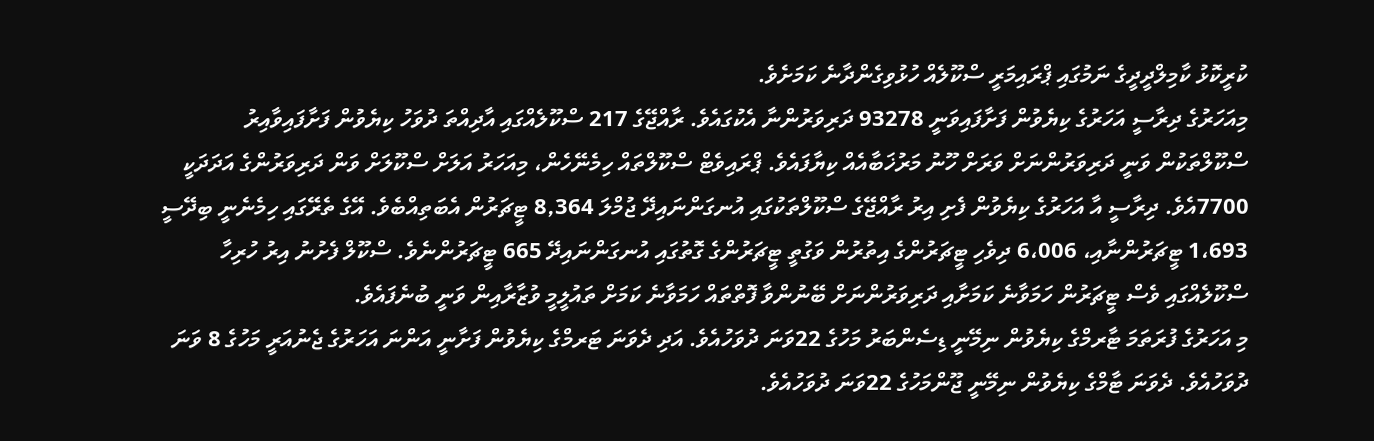ކުރީކޮޅު ކާމިލްދީދީގެ ނަމުގައި ޕްރައިމަރީ ސްކޫލެއް ހުޅުވިގެންދާނެ ކަމަށެވެ.
މިއަހަރުގެ ދިރާސީ އަހަރުގެ ކިޔެވުން ފަށާފައިވަނީ 93278 ދަރިވަރުންނާ އެކުގައެވެ. ރާއްޖޭގެ 217 ސްކޫލެއްގައި އާދިއްތަ ދުވަހު ކިޔެވުން ފަށާފައިވާއިރު ސްކޫލްތަކުން ވަނީ ދަރިވަރުންނަށް ވަރަށް ހޫނު މަރުޚަބާއެއް ކިޔާފައެވެ. ޕްރައިވެޓް ސްކޫލްތައް ހިމެނޭހެން، މިއަހަރު އަލަށް ސްކޫލަށް ވަން ދަރިވަރުންގެ އަދަދަކީ 7700އެވެ. ދިރާސީ އާ އަހަރުގެ ކިޔެވުން ފެށި އިރު ރާއްޖޭގެ ސްކޫލްތަކުގައި އުނގަންނައިދޭ ޖުމްލަ 8,364 ޓީޗަރުން އެބަތިއްބެވެ. އޭގެ ތެރޭގައި ހިމެނެނީ ބިދޭސީ 1،693 ޓީޗަރުންނާއި، 6،006 ދިވެހި ޓީޗަރުންގެ އިތުރުން ވަގުތީ ޓީޗަރުންގެ ގޮތުގައި އުނގަންނައިދޭ 665 ޓީޗަރުންނެވެ. ސްކޫލް ފެށުނު އިރު ހުރިހާ ސްކޫލެއްގައި ވެސް ޓީޗަރުން ހަމަވާނެ ކަމަށާއި ދަރިވަރުންނަށް ބޭނުންވާ ފޮތްތައް ހަމަވާނެ ކަމަށް ތައުލީމީ ވުޒާރާއިން ވަނީ ބުނެފައެވެ.
މި އަހަރުގެ ފުރަތަމަ ޓާރމްގެ ކިޔެވުން ނިމޭނީ ޑިސެންބަރު މަހުގެ 22ވަނަ ދުވަހުއެވެ. އަދި ދެވަނަ ޓަރމްގެ ކިޔެވުން ފަށާނީ އަންނަ އަހަރުގެ ޖެނުއަރީ މަހުގެ 8 ވަނަ ދުވަހުއެވެ. ދެވަނަ ޓާމްގެ ކިޔެވުން ނިމޭނީ ޖޫންމަހުގެ 22ވަނަ ދުވަހުއެވެ.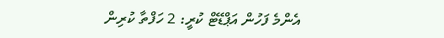އެންމެ ފަހުން އަޕްޑޭޓް ކުރީ: 2 ހަފްތާ ކުރިން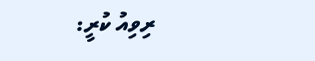ރިވިއު ކުރީ: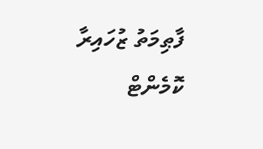ފާޠިމަތު ޒުހައިރާ
ކޮމެންޓް